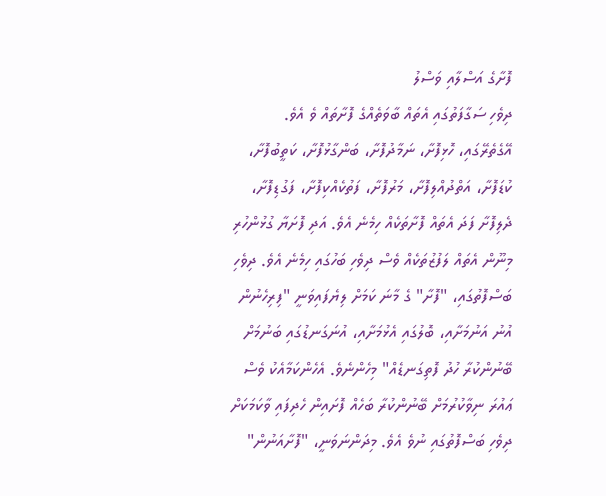ފޮށާގެ އަސްލާއި ވަސްލު
ދިވެހި ސަގާފަތުގައި އެތައް ބާވަތެއްގެ ފޮށާތައް ވެ އެވެ. އޭގެތެރޭގައި، ހޮޅިފޮށާ، ނަމާދުފޮށާ، ބަންގާޅުފޮށާ، ކަތީބުފޮށާ، ކުޑަފޮށާ، އަތްދުއްލިފޮށާ، މަރުފޮށާ، ފަތުކެއްކިފޮށާ، ފަގުޑިފޮށާ، ދެލިފޮށާ ފަދަ އެތައް ފޮށާތަކެއް ހިމެނެ އެވެ. އަދި ފޮށަޔާ ގުޅުންހުރި މިނޫން އެތައް ލަފުޒުތަކެއް ވެސް ދިވެހި ބަހުގައި ހިމެނެ އެވެ. ދިވެހި ބަސްފޮތުގައި، "ފޮށާ" ގެ މާނަ ކަމަށް ލިޔެފައިވަނީ "ފިރިހެނުން އުނު އަނުމަށާއި، ބޮލުގައި އެޅުމަށާއި، އުނަގަނޑުގައި ބަނުމަށް ބޭނުންކުރާ ހުދު ފޮތިގަނޑެއް" މިހެންނެވެ. އެހެންކަމާއެކު ވެސް ޢައުރަ ނިވާކުރުމަށް ބޭނުންކުރާ ބަހެއް ފޮށައިން ހެދިފައި ވާކަމަކަށް ދިވެހި ބަސްފޮތުގައި ނުވެ އެވެ. މިދަންނަވަނީ، "ފޮށާއަނުން"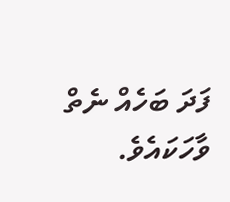ފަދަ ބަހެއް ނެތް ވާހަކައެވެ.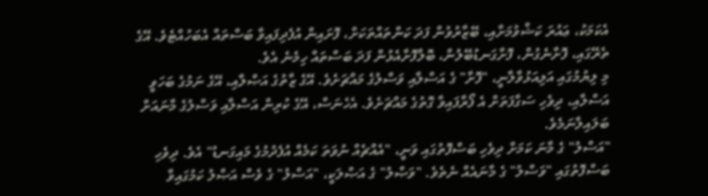އެކަމަކު، ޢައުރަ ކަޝްވުމަށާއި، ބޭޒާރުވުން ފަދަ ކަންތައްތަކަށް، ފޮށައިން އުފެދިފައިވާ ބަސްތައް އެބަހުއްޓެވެ. އޭގެ ތެރޭގައި، ފޮށާނެގުން، ފޮށާގަނޑުބޭލުން، ބޮލާފޮށާއެޅުން ފަދަ ބަސްތައް ހިމެނެ އެވެ.
މި ލިޔުމުގައި އަލިއަޅުވާލާނީ، "ފޮށާ" ގެ އަސްލާއި ވަސްލުގެ މައްޗަށެވެ. އޭގެ ޒާތުގެ އަޞްލާއި، އޭގެ ނަމުގެ ބަހަވީ އަސްލާއި، ދިވެހި ސަގާފަތަށް އެ ފޯރާފައިވާ ގޮތުގެ މައްޗަށެވެ. އެހެނަސް، އޭގެ ކުރިން އަސްލާއި ވަސްލުގެ މާނައަށް ބަލައިލާނަމެވެ.
"އަސްލު" ގެ މާނަ ކަމަށް ދިވެހި ބަސްފޮތުގައި ވަނީ، "އެއްޗެއް ނުވަތަ ކަމެއް އުފެދުމުގެ މައިގަނޑު" އެވެ. ދިވެހި ބަސްފޮތުގައި "ވަސްލު" ގެ މާނައެއް ނެތެވެ. "ވަޞްލު" ގެ އަޞްލަކީ، "އަސްލު" ގެ ވެސް އަޞްލު ކަމުގައިވާ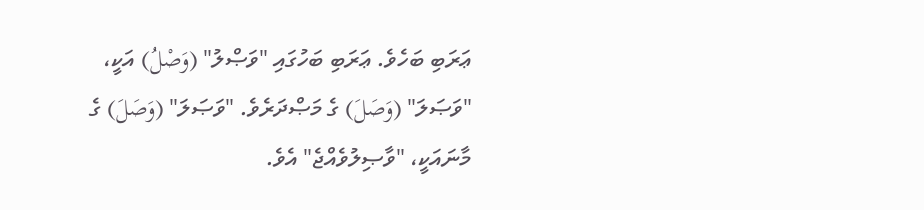ޢަރަބި ބަހެވެ. ޢަރަބި ބަހުގައި "ވަޞްލު" (وَصْلُ) އަކީ، "ވަޞަލަ" (وَصَلَ) ގެ މަޞްދަރެވެ. "ވަޞަލަ" (وَصَلَ) ގެ މާނައަކީ، "ވާޞިލުވެއްޖެ" އެވެ.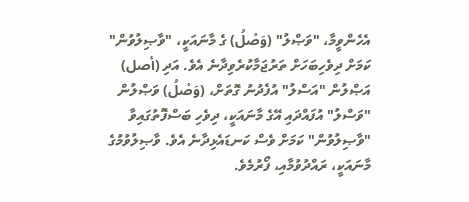އެހެންވީމާ، "ވަޞްލު" (وَصْلُ) ގެ މާނައަކީ، "ވާޞިލުވުން" ކަމަށް ދިވެހިބަހަށް ތަރުޖަމާކުރެވިދާނެ އެވެ. އަދި (أصل) އަޞްލުން "އަސްލު" އުފެދުނު ގޮތަށް، (وَصْلُ) ވަޞްލުން "ވަސްލު" އުފައްދައި އޭގެ މާނައަކީ، ދިވެހި ބަސްފޮތުގައިވާ "ވާޞިލުވުން" ކަމަށް ވެސް ކަނޑައެޅިދާނެ އެވެ. ވާޞިލުވުމުގެ މާނައަކީ، ރައްދުވުމާއި، ފޯރުމެވެ.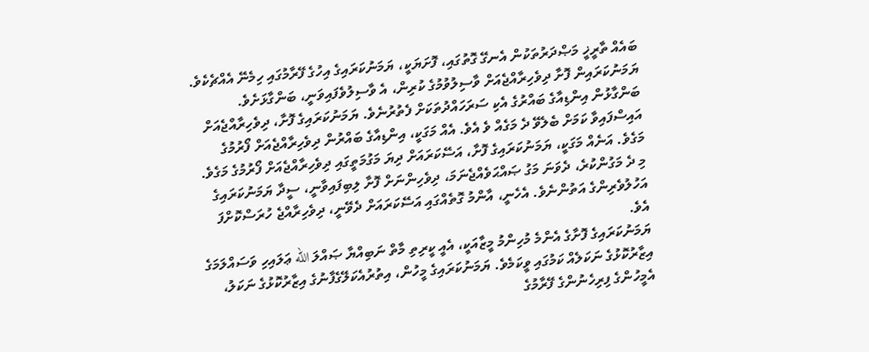ބައެއް ތާރީޚީ މަޞްދަރުތަކުން އެނގޭ ގޮތުގައި، ފޮށަޔަކީ، ޔަމަނުކަރައިގެ އިހުގެ ފޭރާމުގައި ހިމެނޭ އެއްޗެކެވެ. ޔަމަނުކަރައިން ފޮށާ ދިވެހިރާއްޖެއަށް ވާސިލުވުމުގެ ކުރިން، އެ ވާސިލުވެފައިވަނީ، ބަންގާޅަށެވެ. ބަންގާޅުން އިންޑިއާގެ ބައްރުގެ އެކި ސަރަހައްދުތަކަށް ފެތުރުނެވެ. ޔަމަނުކަރައިގެ ފޮށާ، ދިވެހިރާއްޖެއަށް އައިސްފައިވާ ކަމަށް ބެލެވޭ ދެ މަގެއް ވެ އެވެ. އެއް މަގަކީ، އިންޑިއާގެ ބައްރުން ދިވެހިރާއްޖެއަށް ފޯރުމުގެ މަގެވެ. އަނެއް މަގަކީ، ޔަމަނުކަރައިގެ ފޮށާ، އަސޭކަރައަށް ދިޔަ މަގުމަތީގައި ދިވެހިރާއްޖެއަށް ފޯރުމުގެ މަގެވެ. މި ދެ މަގުންކުރެ، ދެވަނަ މަގު ޞައްޙަވެއްޖެނަމަ، ދިވެހިންނަށް ފޮށާ ލިބިފައިވާނީ، ސީދާ ޔަމަނުކަރައިގެ އަހުލުވެރިންގެ އަތުންނެވެ. އެހެނީ، އާންމު ގޮތެއްގައި އަސޭކަރައަށް ދެވޭނީ، ދިވެހިރާއްޖެ ހުރަސްކޮށްފަ އެވެ.
ޔަމަނުކަރައިގެ ފޮށާގެ އެންމެ މުހިންމު މީޒާއަކީ، އެއީ ކީރިތި މާތް ނަބިއްޔާ ޞައްލަ الله ޢަލައިހި ވަސައްލަމަގެ އިޒާރުކޮޅުގެ ނަކަލެއް ކަމުގައި ވީކަމެވެ. ޔަމަނުކަރައިގެ މީހުން، އިތުރުއެކަލޭގެފާނުގެ އިޒާރުކޮޅުގެ ނަކަލު، އެމީހުންގެ ފިރިހެނުންގެ ފޭރާމުގެ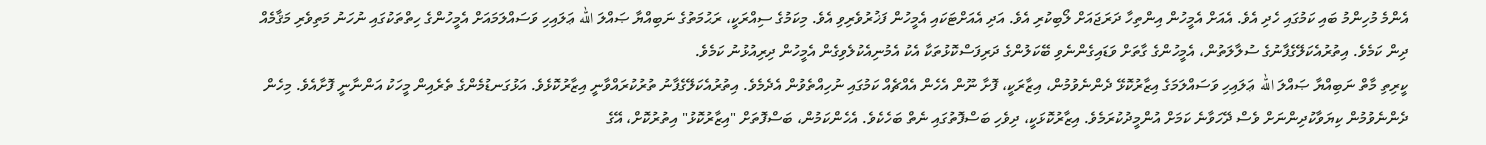އެންމެ މުހިންމު ބައި ކަމުގައި ހެދި އެވެ. އެއަށް އެމީހުން އިންތިހާ ދަރަޖައަށް ލޯބިކުރި އެވެ. އަދި އެއަށްޓަކައި އެމީހުން ފަޚުރުވެރިވި އެވެ. މިކަމުގެ ސިއްރަކީ، ރަޙުމަތުގެ ނަބިއްޔާ ޞައްލަ الله ޢަލައިހި ވަސައްލަމައަށް އެމީހުންގެ ހިތްތަކުގައި ނުހަނު މަތިވެރި މަޤާމެއް ދިން ކަމެވެ. އިތުރުއެކަލޭގެފާނުގެ ސުލާލަތުން، އެމީހުންގެ ގާތަށް ވަޑައިގެންނެވި ބޭކަލުންގެ ދަރިފަސްކޮޅުތަކާ އެކު އެމުނިއެކުލެވިގެން އެމީހުން ދިރިއުޅުނު ކަމެވެ.
ކީރިތި މާތް ނަބިއްޔާ ޞައްލަ الله ޢަލައިހި ވަސައްލަމަގެ އިޒާރުކޮޅޭ ދެންނެވުމުން، އިޒާރަކީ، ފޮށާ ނޫން އެހެން އެއްޗެއް ކަމުގައި ނުހިއްތެވުން އެދެމެވެ. އިތުރުއެކަލޭގެފާނު ތުރުކުރައްވާނީ އިޒާރުކޮޅެވެ. އަޅުގަނޑުމެންގެ ތެރެއިން މީހަކު އަންނާނީ ފޮށާއެވެ. މިހެން ދެންނެވުމުން ކިޔަވާކުދިންނަށް ވެސް ދޭހަވާނެ ކަމަށް އުންމީދުކުރަމެވެ. އިޒާރުކޮޅަކީ، ދިވެހި ބަސްފޮތުގައި ނެތް ބަހެކެވެ. އެހެންކަމުން، ބަސްފޮތަށް "އިޒާރުކޮޅު" އިތުރުކޮށް، އޭގެ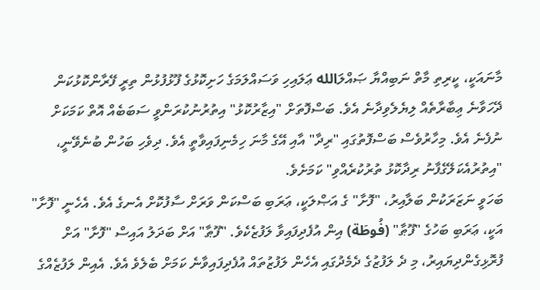މާނައަކީ، ކީރިތި މާތް ނަބިއްޔާ ޞައްލަالله ޢަލައިހި ވަސައްލަމަގެ ހަށިކޮޅުގެ ފޫޅުފުޅުން ތިރީ ފޭރާންކޮޅުކަން ދޭހަވާނެ ޢިބާރާތެއް ލިޔެލެވިދާނެ އެވެ. ބަސްފޮތަށް "އިޒާރުކޮޅު" އިތުރުނުކުރަންވީ ސަބަބެއް އޮތް ކަމަކަށް ނުފެނެ އެވެ. މިހާރުވެސް ބަސްފޮތުގައި "ރިދާ" އާއި އޭގެ މާނަ ހިމެނިފައިވާތީ އެވެ. ދިވެހި ބަހުން ބުނެވޭނީ، "އިތުރުއެކަލޭގެފާނު ރިދާކޮޅު ތުރުކުރެއްވި" ކަމަށެވެ.
ބަހަވީ ނަޒަރަކުން ބަލާއިރު، "ފޮށާ" ގެ އަޞްލަކީ، ޢަރަބި ބަސްކަން ވަރަށް ސާފުކޮށް އެނގެ އެވެ. އެހެނީ "ފޮށާ" އަކީ، ޢަރަބި ބަހުގެ "ފޫޠާ" (فُوطَة) އިން އުފެދިފައިވާ ލަފުޒެކެވެ. "ފޫޠާ" އަށް ބަދަލު އައިސް "ފޮށާ" އަށް ފުރޮޅިގެންދިޔައިރު، މި ދެ ލަފުޒުގެ ދެމެދުގައި އެހެން ލަފުޒުތައް އުފެދިފައިވާނެ ކަމަށް ބެލެވެ އެވެ. އެއިން ލަފުޒެއްގެ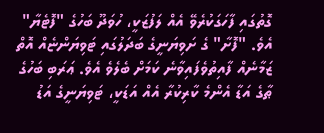ގޮތުގައި ފާހަގަކުރެވޭ އެއް ލަފުޒަކީ، ހުވަދޫ ބަހުގެ "ފޮޓެޔާ" އެވެ. "ފޮށާ" ގެ ށަވިޔަނީގެ ބަދަލުގައި ޓަވިޔަންޏެއް އޮތް ޒަމާނެއް ފާއިތުވެފައިވާނެ ކަމަށް ބެލެވެ އެވެ. ޢަރަބި ބަހުގެ ޠާގެ އަޑާ އެންމެ ކާރިކުރާ އެއް އަޑަކީ، ޓަވިޔަނީގެ އަޑު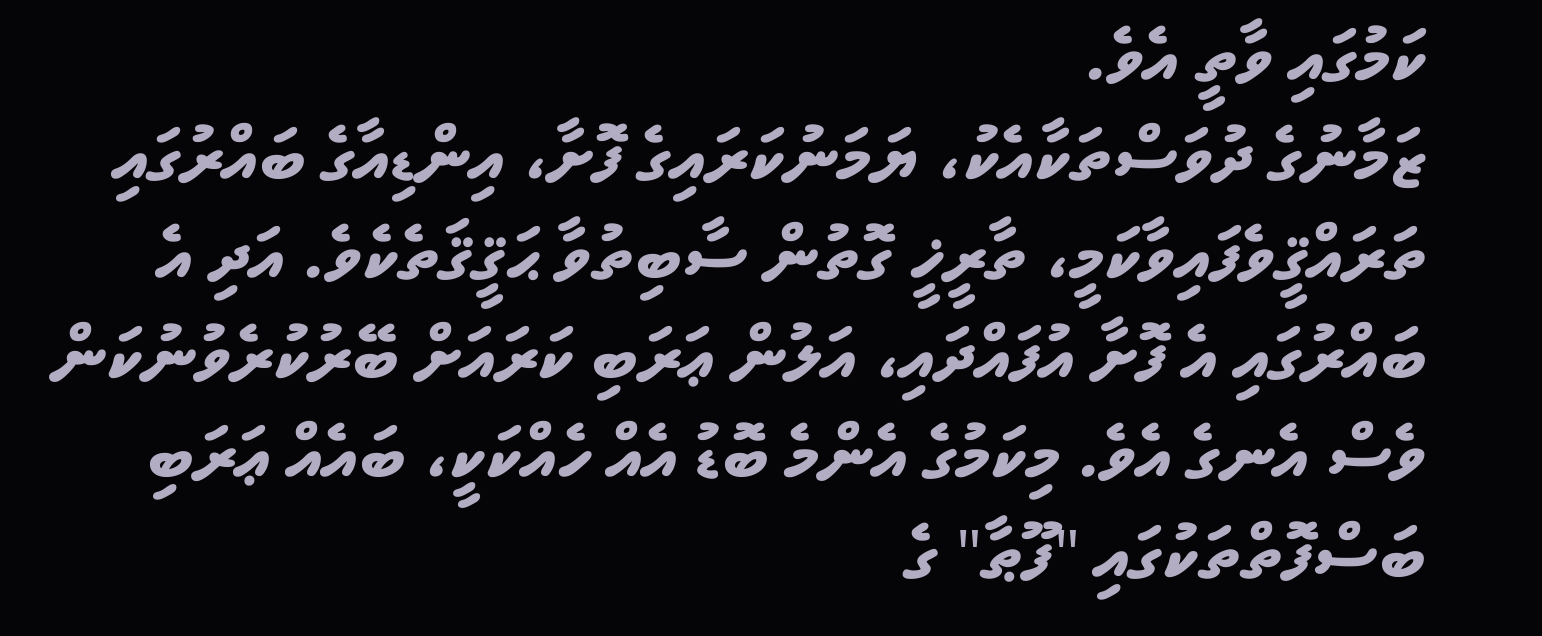ކަމުގައި ވާތީ އެވެ.
ޒަމާނުގެ ދުވަސްތަކާއެކު، ޔަމަނުކަރައިގެ ފޮށާ، އިންޑިއާގެ ބައްރުގައި ތަރައްޤީވެފައިވާކަމީ، ތާރީޚީ ގޮތުން ސާބިތުވާ ޙަޤީޤަތެކެވެ. އަދި އެ ބައްރުގައި އެ ފޮށާ އުފައްދައި، އަލުން ޢަރަބި ކަރައަށް ބޭރުކުރެވުނުކަން ވެސް އެނގެ އެވެ. މިކަމުގެ އެންމެ ބޮޑު އެއް ހެއްކަކީ، ބައެއް ޢަރަބި ބަސްފޮތްތަކުގައި "ފޫޠާ" ގެ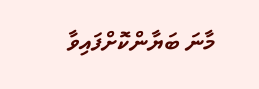މާނަ ބަޔާންކޮށްފައިވާ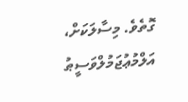ގޮތެވެ. މިސާލަކަށް، އަލްމުޢުޖަމުލްވަސީޠު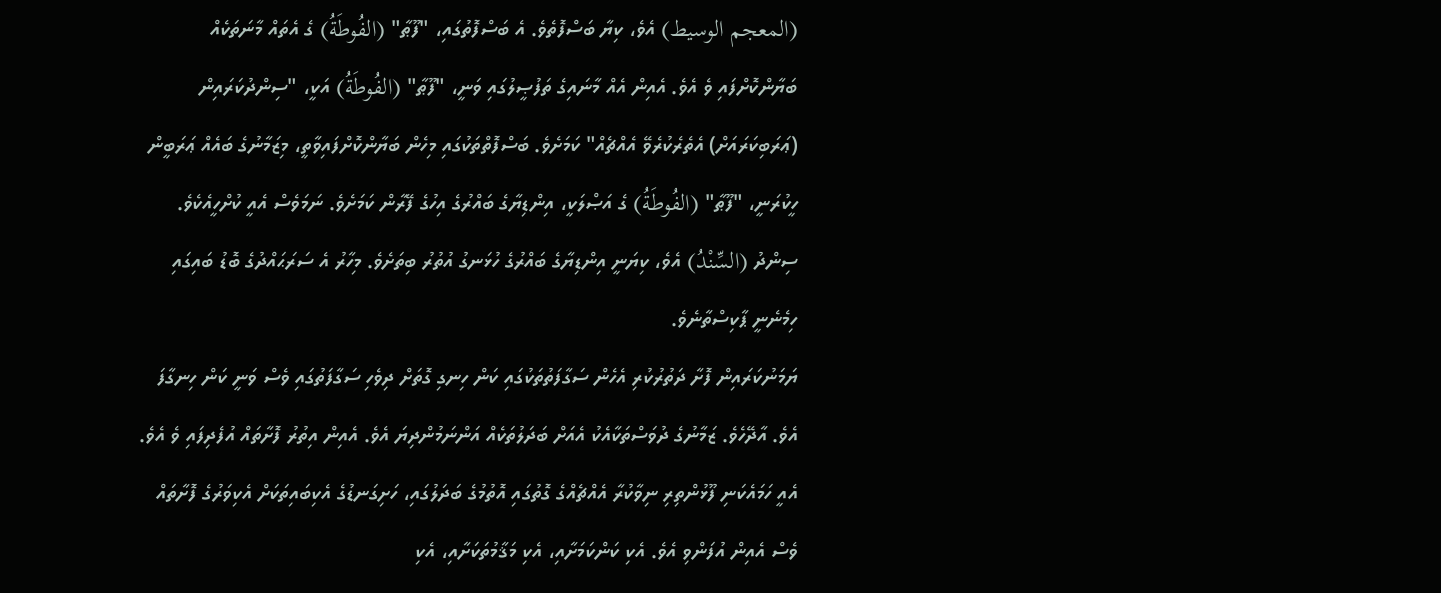(المعجم الوسيط) އެވެ، ކިޔާ ބަސްފޮތެވެ. އެ ބަސްފޮތުގައި، "ފޫޠާ" (الفُوطَةُ) ގެ އެތައް މާނަތަކެއް ބަޔާންކޮށްފައި ވެ އެވެ. އެއިން އެއް މާނައިގެ ތަފުޞީލުގައި ވަނީ، "ފޫޠާ" (الفُوطَةُ) އަކީ، "ސިންދުކަރައިން (ޢަރަބިކަރައަށް) އެތެރެކުރެވޭ އެއްޗެއް" ކަމަށެވެ. ބަސްފޮތްތަކުގައި މިހެން ބަޔާންކޮށްފައިވާތީ، މިޒަމާނުގެ ބައެއް ޢަރަބީން ހީކުރަނީ، "ފޫޠާ" (الفُوطَةُ) ގެ އަޞްލަކީ، އިންޑިޔާގެ ބައްރުގެ އިހުގެ ފޭރާން ކަމަށެވެ. ނަމަވެސް އެއީ ކުށްހީއެކެވެ. ސިންދު (السِّنْدُ) އެވެ، ކިޔަނީ އިންޑިޔާގެ ބައްރުގެ ހުޅަނގު އުތުރު ބިތަށެވެ. މިހާރު އެ ސަރަޙައްދުގެ ބޮޑު ބައިގައި ހިމެނެނީ ޕާކިސްތާނެވެ.
ޔަމަނުކަރައިން ފޮށާ ދަތުރުކުރި އެހެން ސަގާފަތުތަކުގައި ކަން ހިނގި ގޮތަށް ދިވެހި ސަގާފަތުގައި ވެސް ވަނީ ކަން ހިނގާފަ އެވެ. އާދޭހެވެ. ޒަމާނުގެ ދުވަސްތަކާއެކު އެއަށް ބަދަލުތަކެއް އަންނަމުންދިޔަ އެވެ. އެއިން އިތުރު ފޮށާތައް އުފެދިފައި ވެ އެވެ. އެއީ ހަމައެކަނި ފޫޅުންތިރި ނިވާކުރާ އެއްޗެއްގެ ގޮތުގައި އޮތުމުގެ ބަދަލުގައި، ހަށިގަނޑުގެ އެކިބައިތަކަށް އެކިވަރުގެ ފޮށާތައް ވެސް އެއިން އުފަންވި އެވެ. އެކި ކަންކަމަށާއި، އެކި މަޤާމުތަކަށާއި، އެކި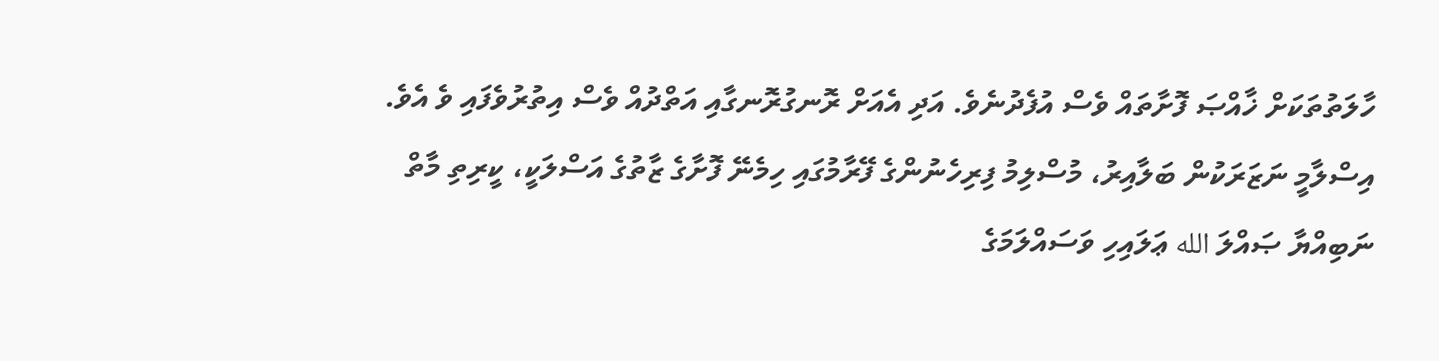ހާލަތުތަކަށް ޚާއްޞަ ފޮށާތައް ވެސް އުފެދުނެވެ. އަދި އެއަށް ރޮނގުރޮނގާއި އަތްދުއް ވެސް އިތުރުވެފައި ވެ އެވެ.
އިސްލާމީ ނަޒަރަކުން ބަލާއިރު، މުސްލިމު ފިރިހެނުންގެ ފޭރާމުގައި ހިމެނޭ ފޮށާގެ ޒާތުގެ އަސްލަކީ، ކީރިތި މާތް ނަބިއްޔާ ޞައްލަ الله ޢަލައިހި ވަސައްލަމަގެ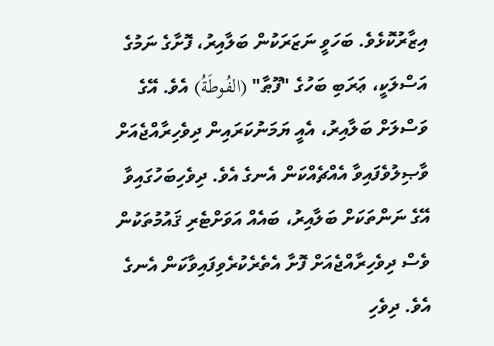އިޒާރުކޮޅެވެ. ބަހަވީ ނަޒަރަކުން ބަލާއިރު، ފޮށާގެ ނަމުގެ އަސްލަކީ، ޢަރަބި ބަހުގެ "ފޫޠާ" (الفُوطَةُ) އެވެ. އޭގެ ވަސްލަށް ބަލާއިރު، އެއީ ޔަމަނުކަރައިން ދިވެހިރާއްޖެއަށް ވާޞިލުވެފައިވާ އެއްޗެއްކަން އެނގެ އެވެ. ދިވެހިބަހުގައިވާ އޭގެ ނަންތަކަށް ބަލާއިރު، ބައެއް އަވަށްޓެރި ޤައުމުތަކުން ވެސް ދިވެހިރާއްޖެއަށް ފޮށާ އެތެރެކުރެވިފައިވާކަން އެނގެ އެވެ. ދިވެހި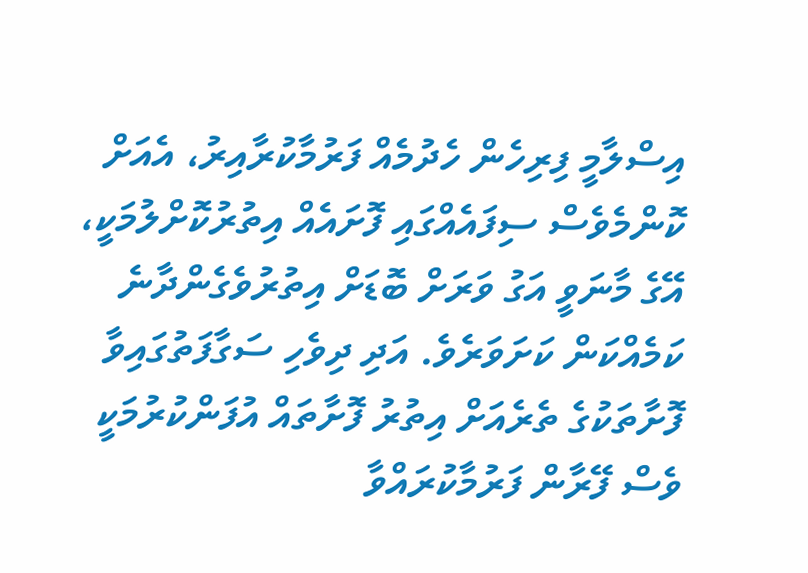އިސްލާމީ ފިރިހެން ހެދުމެއް ފަރުމާކުރާއިރު، އެއަށް ކޮންމެވެސް ސިފައެއްގައި ފޮށައެއް އިތުރުކޮށްލުމަކީ، އޭގެ މާނަވީ އަގު ވަރަށް ބޮޑަށް އިތުރުވެގެންދާނެ ކަމެއްކަން ކަށަވަރެވެ. އަދި ދިވެހި ސަގާފަތުގައިވާ ފޮށާތަކުގެ ތެރެއަށް އިތުރު ފޮށާތައް އުފަންކުރުމަކީ ވެސް ފޭރާން ފަރުމާކުރައްވާ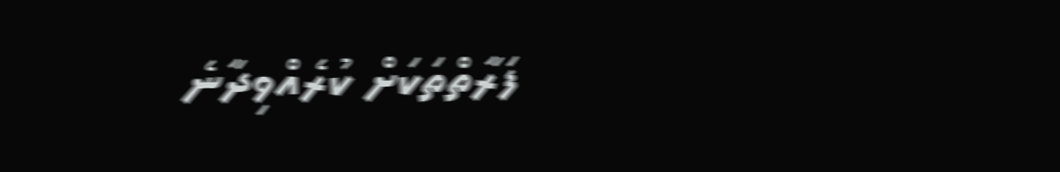ފަރާތްތަކަށް ކުރެއްވިދާނެ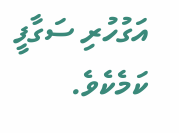އަގުހުރި ސަގާފީ ކަމެކެވެ.